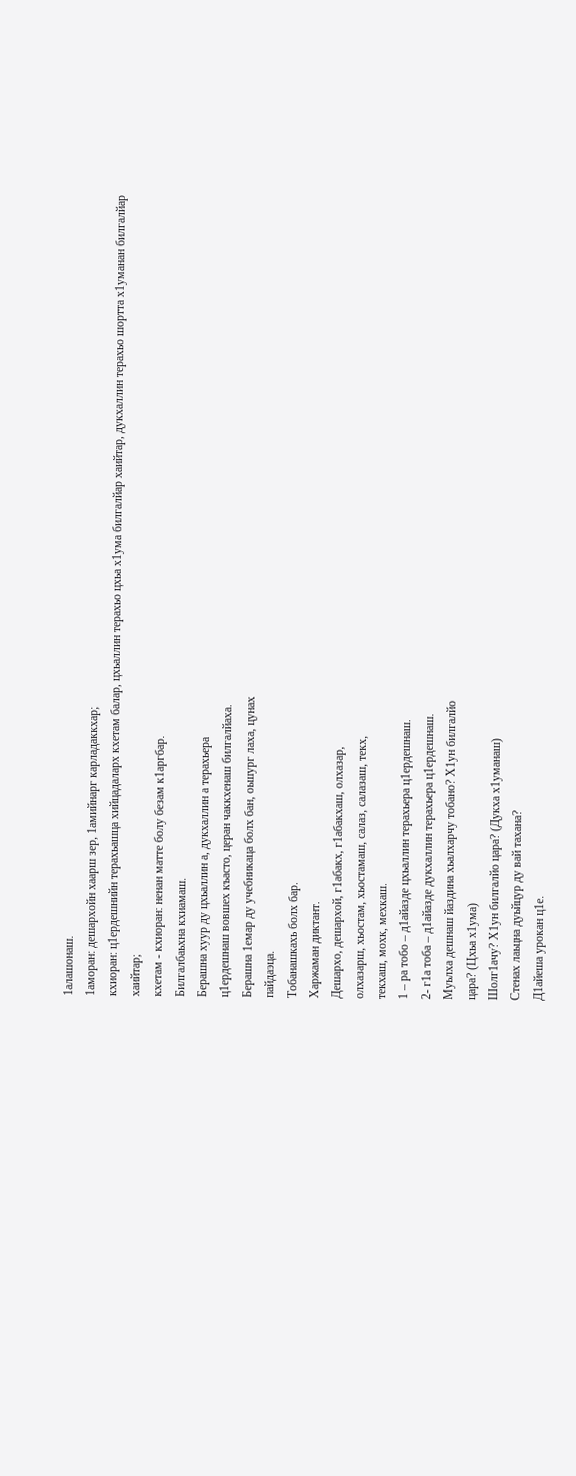1алашонаш.
1аморан: дешархойн хаарш зер, 1амийнарг карладаккхар;
кхиоран: ц1ердешнийн терахьашца хийцадаларх кхетам балар, цхьаллин терахьо цхьа х1ума билгалйар хаийтар, дукхаллин терахьо шортта х1уманан билгалйар хаийтар;
кхетам - кхиоран: ненан матте болу безам к1аргбар.
Билгалбаьхна кхиамаш.
Берашна хуур ду цхьаллин а, дукхаллин а терахьера
ц1ердешнаш вовшех къасто, церан чаккхенаш билгалйаха.
Берашна 1емар ду учебникаца болх бан, оьшург лаха, цунах
пайдаэца.
Тобанашкахь болх бар.
Харжаман диктант.
Дешархо, дешархой, г1абакх, г1абакхаш, олхазар,
олхазарш, хьостам, хьостамаш, салаз, салазаш, текх,
текхаш, мохк, мехкаш.
1 – ра тобо – д1айазде цхьаллин терахьера ц1ердешнаш.
2- г1а тоба – д1айазде дукхаллин терахьера ц1ердешнаш.
Муьлха дешнаш йаздина хьалхарчу тобано? Х1ун билгалйо
цара? (Цхьа х1ума)
Шолг1ачу? Х1ун билгалйо цара? (Дукха х1уманаш)
Стенах лаьцна дуьйцур ду вай тахана?
Д1айеша урокан ц1е.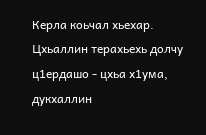Керла коьчал хьехар.
Цхьаллин терахьехь долчу ц1ердашо - цхьа х1ума, дукхаллин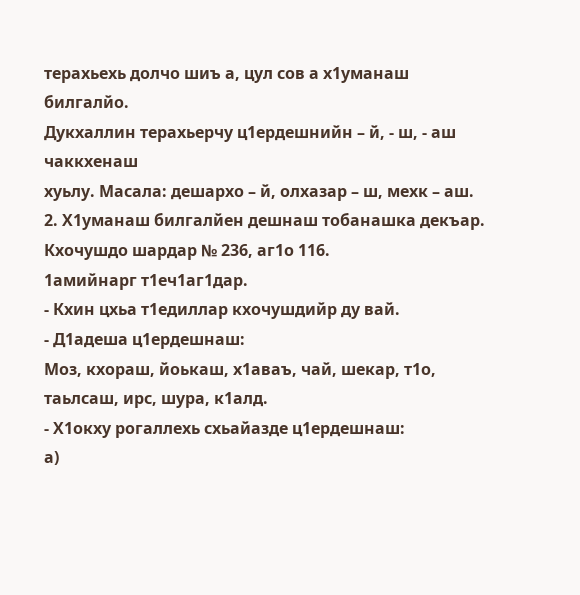терахьехь долчо шиъ а, цул сов а х1уманаш билгалйо.
Дукхаллин терахьерчу ц1ердешнийн – й, - ш, - аш чаккхенаш
хуьлу. Масала: дешархо – й, олхазар – ш, мехк – аш.
2. Х1уманаш билгалйен дешнаш тобанашка декъар.
Кхочушдо шардар № 236, аг1о 116.
1амийнарг т1еч1аг1дар.
- Кхин цхьа т1едиллар кхочушдийр ду вай.
- Д1адеша ц1ердешнаш:
Моз, кхораш, йоькаш, х1аваъ, чай, шекар, т1о,
таьлсаш, ирс, шура, к1алд.
- Х1окху рогаллехь схьайазде ц1ердешнаш:
а)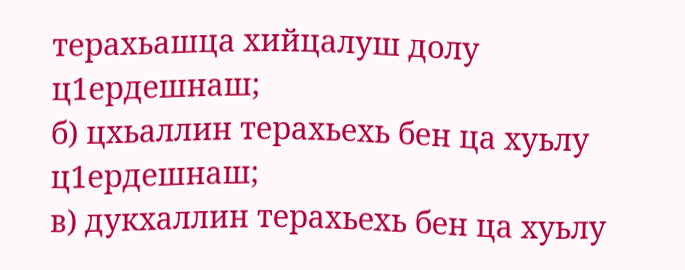терахьашца хийцалуш долу ц1ердешнаш;
б) цхьаллин терахьехь бен ца хуьлу ц1ердешнаш;
в) дукхаллин терахьехь бен ца хуьлу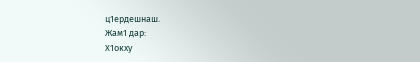ц1ердешнаш.
Жам1 дар:
Х1окху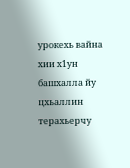урокехь вайна хии х1ун
башхалла йу цхьаллин терахьерчу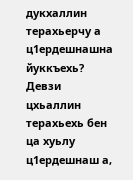дукхаллин терахьерчу а
ц1ердешнашна йуккъехь? Девзи
цхьаллин терахьехь бен ца хуьлу
ц1ердешнаш а,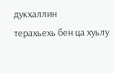дукхаллин
терахьехь бен ца хуьлу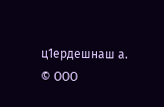ц1ердешнаш а.
© ООО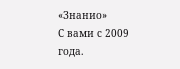«Знанио»
С вами с 2009 года.